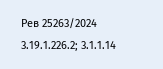Рев 25263/2024 3.19.1.226.2; 3.1.1.14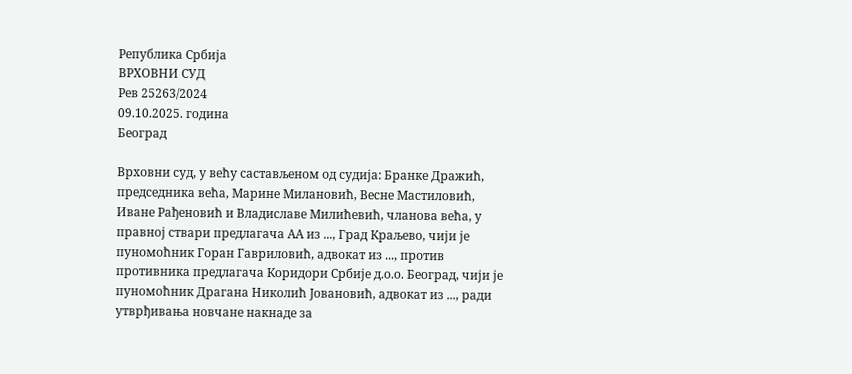Република Србија
ВРХОВНИ СУД
Рев 25263/2024
09.10.2025. година
Београд

Врховни суд, у већу састављеном од судија: Бранке Дражић, председника већа, Марине Милановић, Весне Мастиловић, Иване Рађеновић и Владиславе Милићевић, чланова већа, у правној ствари предлагача АА из ..., Град Краљево, чији је пуномоћник Горан Гавриловић, адвокат из ..., против противника предлагача Коридори Србије д.о.о. Београд, чији је пуномоћник Драгана Николић Јовановић, адвокат из ..., ради утврђивања новчане накнаде за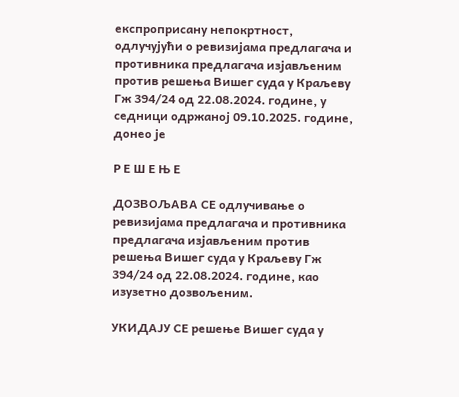експроприсану непокртност, одлучујући о ревизијама предлагача и противника предлагача изјављеним против решења Вишег суда у Краљеву Гж 394/24 од 22.08.2024. године, у седници одржаној 09.10.2025. године, донео је

Р Е Ш Е Њ Е

ДОЗВОЉАВА СЕ одлучивање о ревизијама предлагача и противника предлагача изјављеним против решења Вишег суда у Краљеву Гж 394/24 од 22.08.2024. године, као изузетно дозвољеним.

УКИДАЈУ СЕ решење Вишег суда у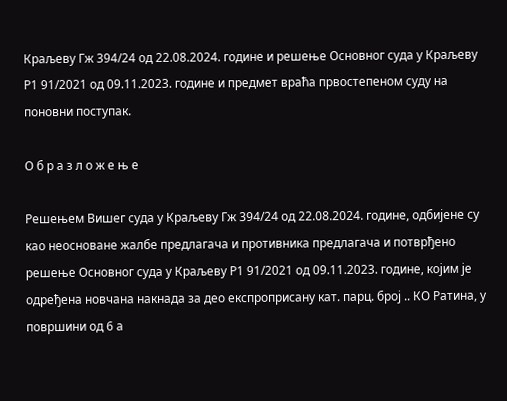Краљеву Гж 394/24 од 22.08.2024. године и решење Основног суда у Краљеву Р1 91/2021 од 09.11.2023. године и предмет враћа првостепеном суду на поновни поступак.

О б р а з л о ж е њ е

Решењем Вишег суда у Краљеву Гж 394/24 од 22.08.2024. године, одбијене су као неосноване жалбе предлагача и противника предлагача и потврђено решење Основног суда у Краљеву Р1 91/2021 од 09.11.2023. године, којим је одређена новчана накнада за део експроприсану кат. парц. број .. КО Ратина, у површини од 6 а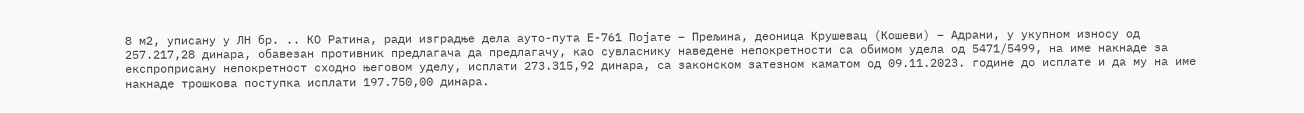8 м2, уписану у ЛН бр. .. КО Ратина, ради изградње дела ауто-пута Е-761 Појате – Прељина, деоница Крушевац (Кошеви) – Адрани, у укупном износу од 257.217,28 динара, обавезан противник предлагача да предлагачу, као сувласнику наведене непокретности са обимом удела од 5471/5499, на име накнаде за експроприсану непокретност сходно његовом уделу, исплати 273.315,92 динара, са законском затезном каматом од 09.11.2023. године до исплате и да му на име накнаде трошкова поступка исплати 197.750,00 динара.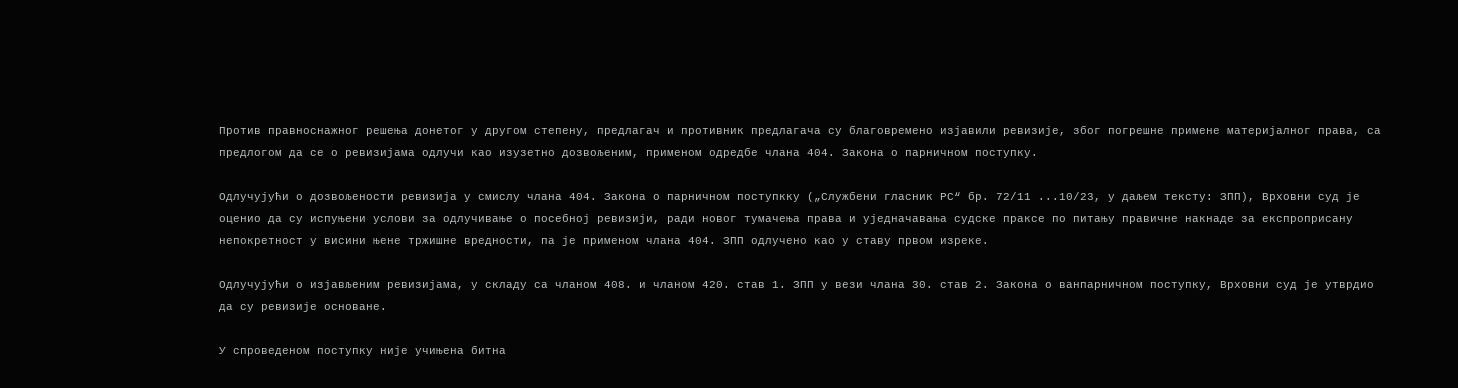Против правноснажног решења донетог у другом степену, предлагач и противник предлагача су благовремено изјавили ревизије, због погрешне примене материјалног права, са предлогом да се о ревизијама одлучи као изузетно дозвољеним, применом одредбе члана 404. Закона о парничном поступку.

Одлучујући о дозвољености ревизија у смислу члана 404. Закона о парничном поступкку („Службени гласник РС“ бр. 72/11 ...10/23, у даљем тексту: ЗПП), Врховни суд је оценио да су испуњени услови за одлучивање о посебној ревизији, ради новог тумачења права и уједначавања судске праксе по питању правичне накнаде за експроприсану непокретност у висини њене тржишне вредности, па је применом члана 404. ЗПП одлучено као у ставу првом изреке.

Одлучујући о изјављеним ревизијама, у складу са чланом 408. и чланом 420. став 1. ЗПП у вези члана 30. став 2. Закона о ванпарничном поступку, Врховни суд је утврдио да су ревизије основане.

У спроведеном поступку није учињена битна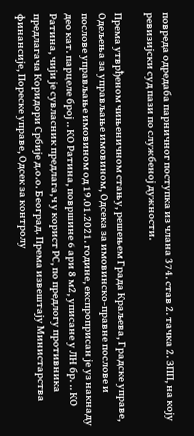повреда одредаба парничног поступка из члана 374. став 2. тачка 2. ЗПП, на коју ревизијски суд пази по службеној дужности.

Према утврђеном чињеничном стању, решењем Града Краљева, Градске управе, Одељења за управљање имовином, Одсека за имовинско-правне послове и послове управљање имовином од 19.01.2021. године, експроприсан је уз накнаду део кат. парцеле број .. КО Ратина, површине 6 ари 8 м2, уписане у ЛН бр. .. КО Ратина, чији је сувласник предлага,ч у корист РС, по предлогу противника предлагача Коридори Србије д.о.о. Београд. Према извештају Министарства финансије, Пореске управе, Одсек за контролу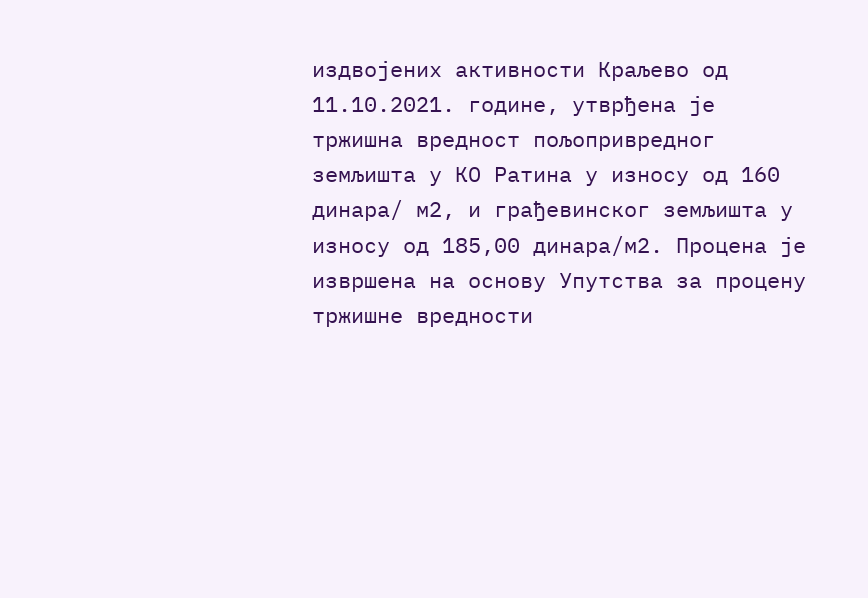издвојених активности Краљево од 11.10.2021. године, утврђена је тржишна вредност пољопривредног земљишта у КО Ратина у износу од 160 динара/ м2, и грађевинског земљишта у износу од 185,00 динара/м2. Процена је извршена на основу Упутства за процену тржишне вредности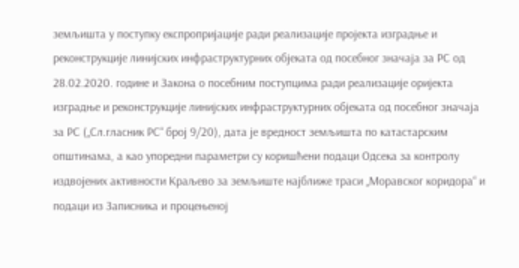земљишта у поступку експропријације ради реализације пројекта изградње и реконструкције линијских инфраструктурних објеката од посебног значаја за РС од 28.02.2020. године и Закона о посебним поступцима ради реализације оријекта изградње и реконструкције линијских инфраструктурних објеката од посебног значаја за РС („Сл.гласник РС“ број 9/20), дата је вредност земљишта по катастарским општинама, а као упоредни параметри су коришћени подаци Одсека за контролу издвојених активности Краљево за земљиште најближе траси „Моравског коридора“ и подаци из Записника и процењеној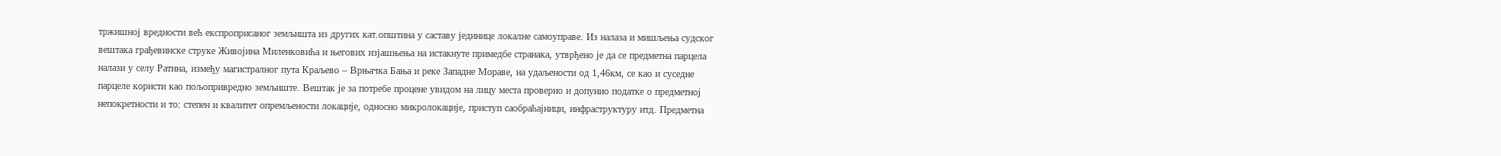тржишној вредности већ експроприсаног земљишта из других кат.општина у саставу јединице локалне самоуправе. Из налаза и мишљења судског вештака грађевинске струке Живојина Миленковића и његових изјашњења на истакнуте примедбе странака, утврђено је да се предметна парцела налази у селу Ратина, између магистралног пута Краљево – Врњачка Бања и реке Западне Мораве, на удаљености од 1,46км, се као и суседне парцеле користи као пољопривредно земљиште. Вештак је за потребе процене увидом на лицу места проверио и допунио податке о предметној непокретности и то: степен и квалитет опремљености локације, односно микролокације, приступ саобраћајници, инфраструктуру итд. Предметна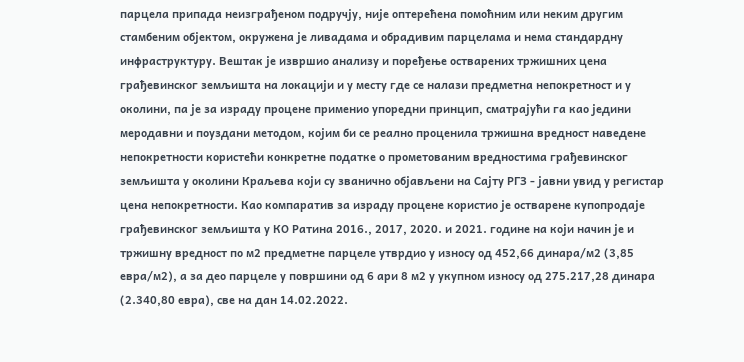парцела припада неизграђеном подручју, није оптерећена помоћним или неким другим стамбеним објектом, окружена је ливадама и обрадивим парцелама и нема стандардну инфраструктуру. Вештак је извршио анализу и поређење остварених тржишних цена грађевинског земљишта на локацији и у месту где се налази предметна непокретност и у околини, па је за израду процене применио упоредни принцип, сматрајући га као једини меродавни и поуздани методом, којим би се реално проценила тржишна вредност наведене непокретности користећи конкретне податке о прометованим вредностима грађевинског земљишта у околини Краљева који су званично објављени на Сајту РГЗ - јавни увид у регистар цена непокретности. Као компаратив за израду процене користио је остварене купопродаје грађевинског земљишта у КО Ратина 2016., 2017, 2020. и 2021. године на који начин је и тржишну вредност по м2 предметне парцеле утврдио у износу од 452,66 динара/м2 (3,85 евра/м2), а за део парцеле у површини од 6 ари 8 м2 у укупном износу од 275.217,28 динара (2.340,80 евра), све на дан 14.02.2022.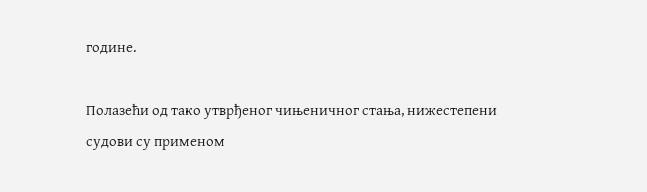године.

Полазећи од тако утврђеног чињеничног стања, нижестепени судови су применом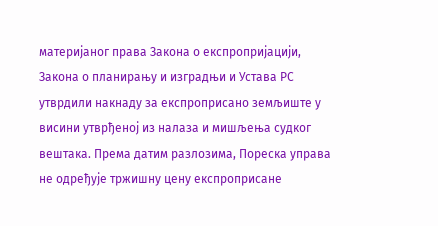материјаног права Закона о експропријацији, Закона о планирању и изградњи и Устава РС утврдили накнаду за експроприсано земљиште у висини утврђеној из налаза и мишљења судког вештака. Према датим разлозима, Пореска управa не одређује тржишну цену експроприсанe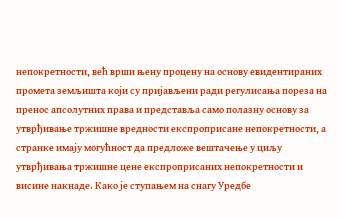непокретности, већ врши њену процену на основу евидентираних промета земљишта који су пријављени ради регулисања пореза на пренос апсолутних права и представља само полазну основу за утврђивање тржишне вредности експроприсане непокретности, а странке имају могућност да предложе вештачење у циљу утврђивања тржишне цене експроприсаних непокретности и висине накнаде. Како је ступањем на снагу Уредбе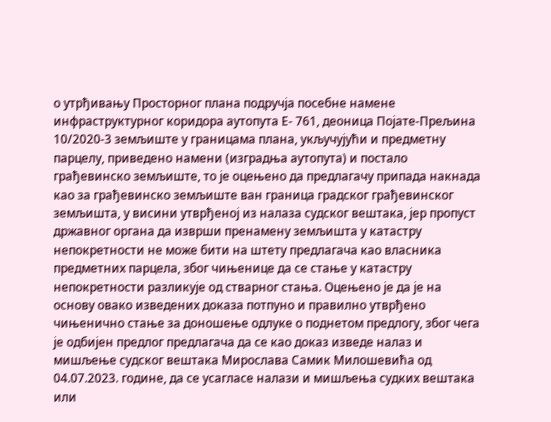о утрђивању Просторног плана подручја посебне намене инфраструктурног коридора аутопута Е- 761, деоница Појате-Прељина 10/2020-3 земљиште у границама плана, укључујући и предметну парцелу, приведено намени (изградња аутопута) и постало грађевинско земљиште, то је оцењено да предлагачу припада накнада као за грађевинско земљиште ван граница градског грађевинског земљишта, у висини утврђеној из налаза судског вештака, јер пропуст државног органа да изврши пренамену земљишта у катастру непокретности не може бити на штету предлагача као власника предметних парцела, због чињенице да се стање у катастру непокретности разликује од стварног стања. Оцењено је да је на основу овако изведених доказа потпуно и правилно утврђено чињенично стање за доношење одлуке о поднетом предлогу, због чега је одбијен предлог предлагача да се као доказ изведе налаз и мишљење судског вештака Мирослава Самик Милошевића од 04.07.2023. године, да се усагласе налази и мишљења судких вештака или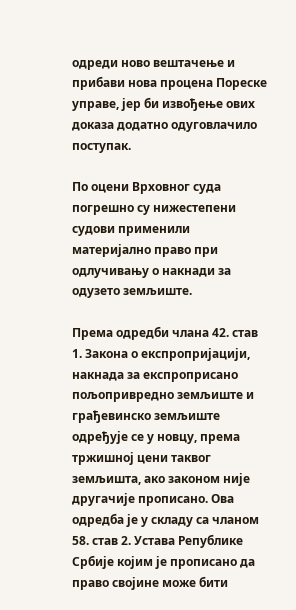одреди ново вештачење и прибави нова процена Пореске управе, јер би извођење ових доказа додатно одуговлачило поступак.

По оцени Врховног суда погрешно су нижестепени судови применили материјално право при одлучивању о накнади за одузето земљиште.

Према одредби члана 42. став 1. Закона о експропријацији, накнада за експроприсано пољопривредно земљиште и грађевинско земљиште одређује се у новцу, према тржишној цени таквог земљишта, ако законом није другачије прописано. Ова одредба је у складу са чланом 58. став 2. Устава Републике Србије којим је прописано да право својине може бити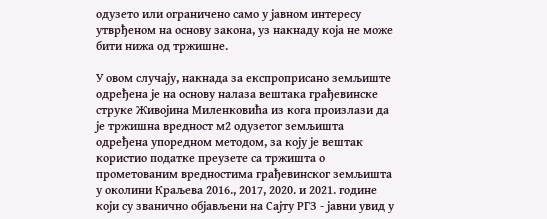одузето или ограничено само у јавном интересу утврђеном на основу закона, уз накнаду која не може бити нижа од тржишне.

У овом случају, накнада за експроприсано земљиште одређена је на основу налаза вештака грађевинске струке Живојина Миленковића из кога произлази да је тржишна вредност м2 одузетог земљишта одређена упоредном методом, за коју је вештак користио податке преузете са тржишта о прометованим вредностима грађевинског земљишта у околини Краљева 2016., 2017, 2020. и 2021. године који су званично објављени на Сајту РГЗ - јавни увид у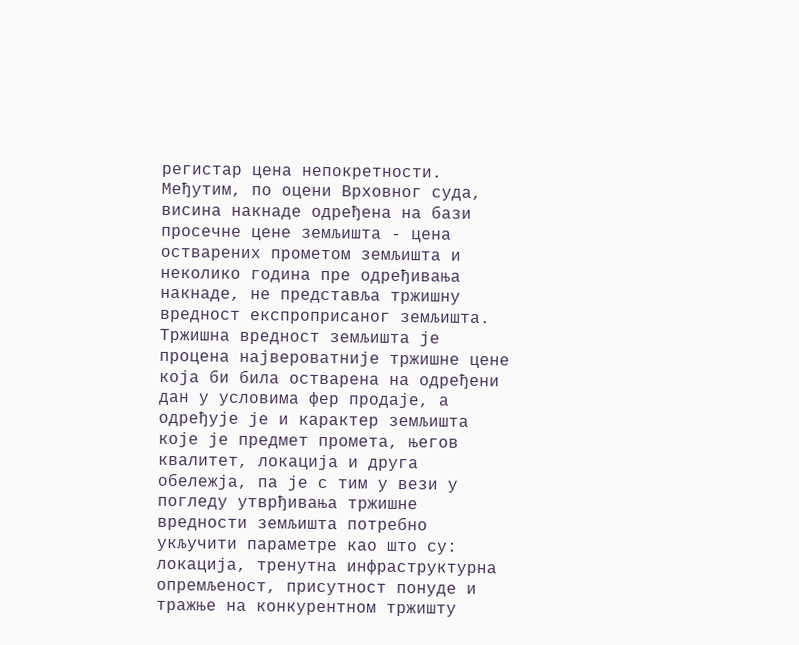регистар цена непокретности. Међутим, по оцени Врховног суда, висина накнаде одређена на бази просечне цене земљишта - цена остварених прометом земљишта и неколико година пре одређивања накнаде, не представља тржишну вредност експроприсаног земљишта. Тржишна вредност земљишта је процена највероватније тржишне цене која би била остварена на одређени дан у условима фер продаје, а одређује је и карактер земљишта које је предмет промета, његов квалитет, локација и друга обележја, па је с тим у вези у погледу утврђивања тржишне вредности земљишта потребно укључити параметре као што су: локација, тренутна инфраструктурна опремљеност, присутност понуде и тражње на конкурентном тржишту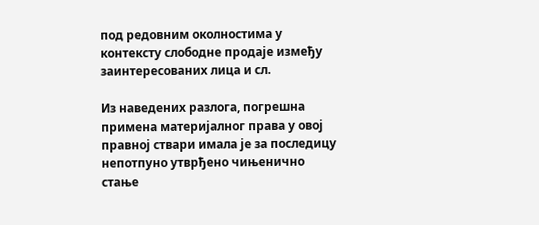под редовним околностима у контексту слободне продаје између заинтересованих лица и сл.

Из наведених разлога, погрешна примена материјалног права у овој правној ствари имала је за последицу непотпуно утврђено чињенично стање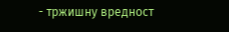- тржишну вредност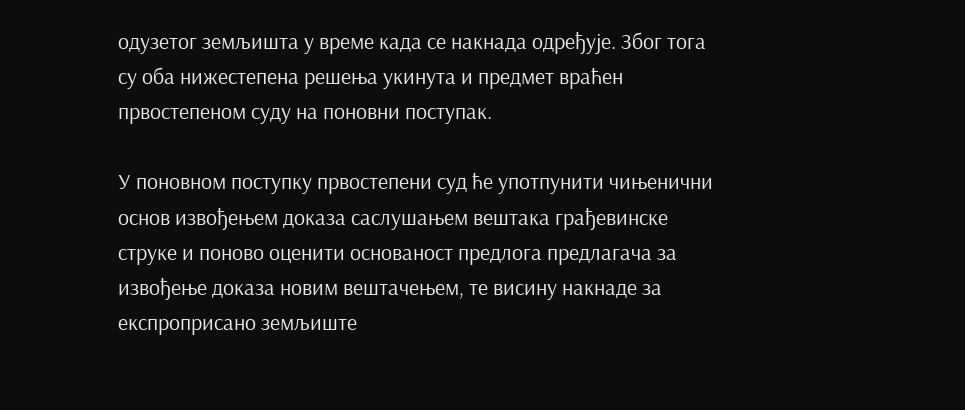одузетог земљишта у време када се накнада одређује. Због тога су оба нижестепена решења укинута и предмет враћен првостепеном суду на поновни поступак.

У поновном поступку првостепени суд ће употпунити чињенични основ извођењем доказа саслушањем вештака грађевинске струке и поново оценити основаност предлога предлагача за извођење доказа новим вештачењем, те висину накнаде за експроприсано земљиште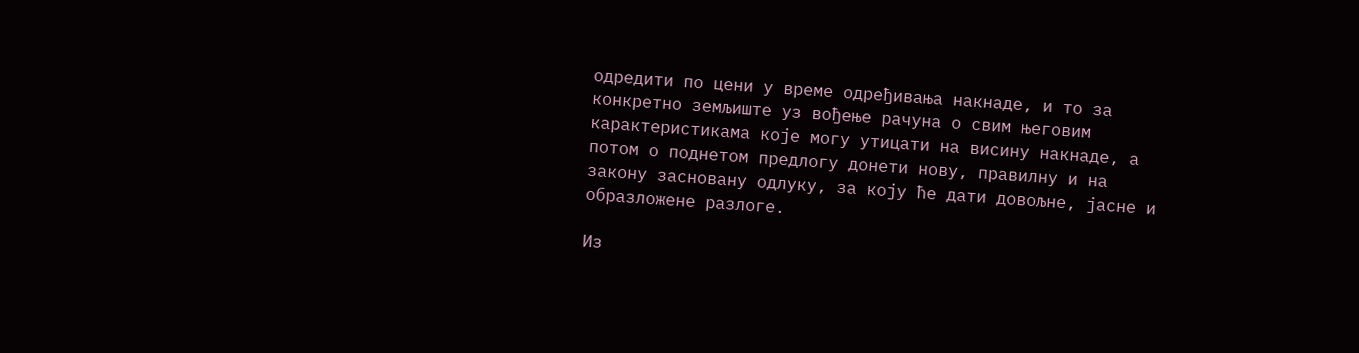одредити по цени у време одређивања накнаде, и то за конкретно земљиште уз вођење рачуна о свим његовим карактеристикама које могу утицати на висину накнаде, а потом о поднетом предлогу донети нову, правилну и на закону засновану одлуку, за коју ће дати довољне, јасне и образложене разлоге.

Из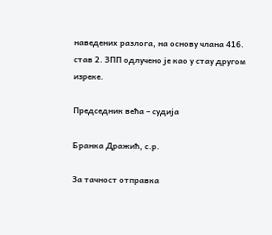наведених разлога, на основу члана 416. став 2. ЗПП одлучено је као у стау другом изреке.

Председник већа – судија

Бранка Дражић, с.р.

За тачност отправка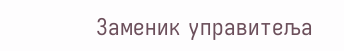Заменик управитеља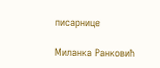писарнице

Миланка Ранковић